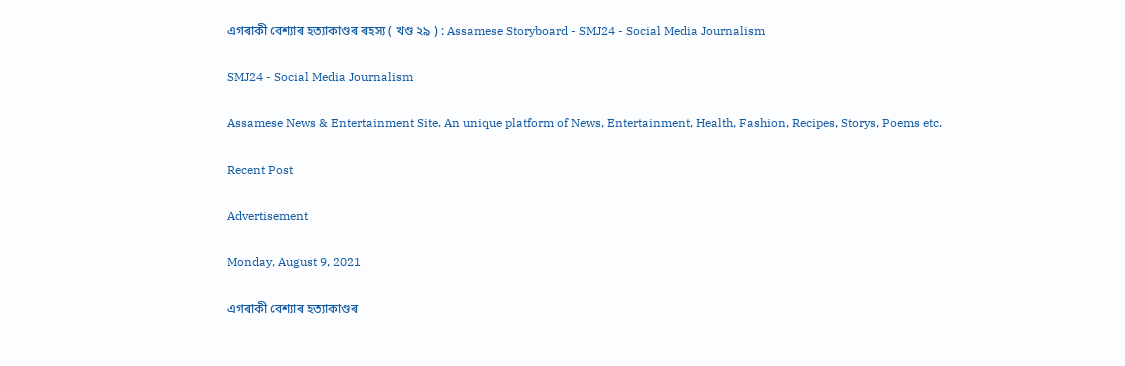এগৰাকী বেশ্যাৰ হত্যাকাণ্ডৰ ৰহস্য ( খণ্ড ২৯ ) : Assamese Storyboard - SMJ24 - Social Media Journalism

SMJ24 - Social Media Journalism

Assamese News & Entertainment Site. An unique platform of News, Entertainment, Health, Fashion, Recipes, Storys, Poems etc.

Recent Post

Advertisement

Monday, August 9, 2021

এগৰাকী বেশ্যাৰ হত্যাকাণ্ডৰ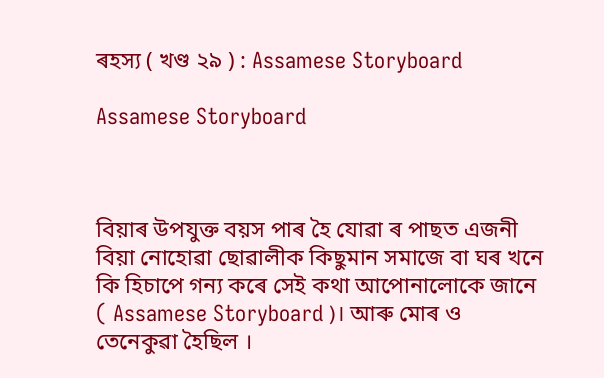ৰহস্য ( খণ্ড ২৯ ) : Assamese Storyboard

Assamese Storyboard



বিয়াৰ উপযুক্ত বয়স পাৰ হৈ যোৱা ৰ পাছত এজনী বিয়া নোহোৱা ছোৱালীক কিছুমান সমাজে বা ঘৰ খনে কি হিচাপে গন্য কৰে সেই কথা আপোনালোকে জানে ( Assamese Storyboard )।‌ আৰু মোৰ ও তেনেকুৱা হৈছিল ।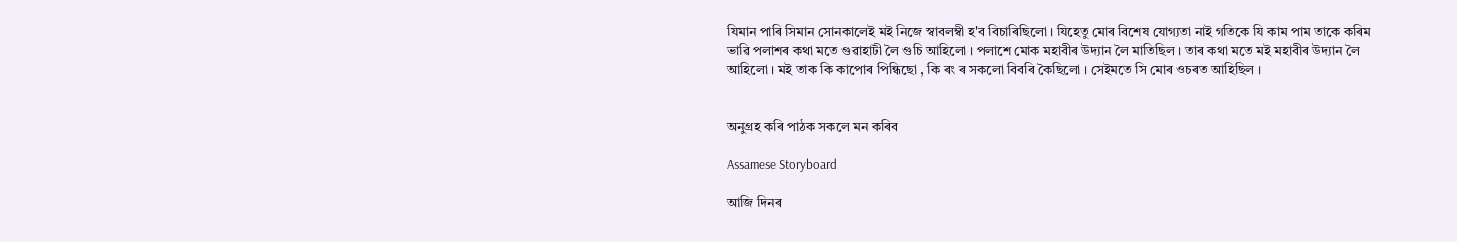যিমান পাৰি সিমান সোনকালেই মই নিজে স্বাবলম্বী হ'ব বিচাৰিছিলো । যিহেতু মোৰ বিশেষ যোগ্যতা নাই গতিকে যি কাম পাম তাকে কৰিম ভাৱি পলাশৰ কথা মতে গুৱাহাটী লৈ গুচি আহিলো । পলাশে মোক মহাবীৰ উদ্যান লৈ মাতিছিল । তাৰ কথা মতে মই মহাবীৰ উদ্যান লৈ আহিলো । মই তাক কি কাপোৰ পিন্ধিছো , কি ৰং ৰ সকলো বিবৰি কৈছিলো ।‌ সেইমতে সি মোৰ ওচৰত আহিছিল ।


অনুগ্ৰহ কৰি পাঠক সকলে মন কৰিব

Assamese Storyboard

আজি দিনৰ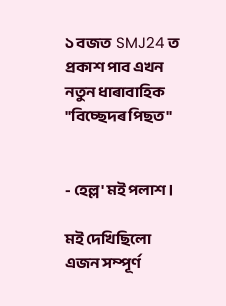১ বজত  SMJ24 ত প্ৰকাশ পাব এখন নতুন ধাৰাবাহিক "বিচ্ছেদৰ পিছত"


- হেল্ল' মই পলাশ ।

মই দেখিছিলো এজন সম্পূৰ্ণ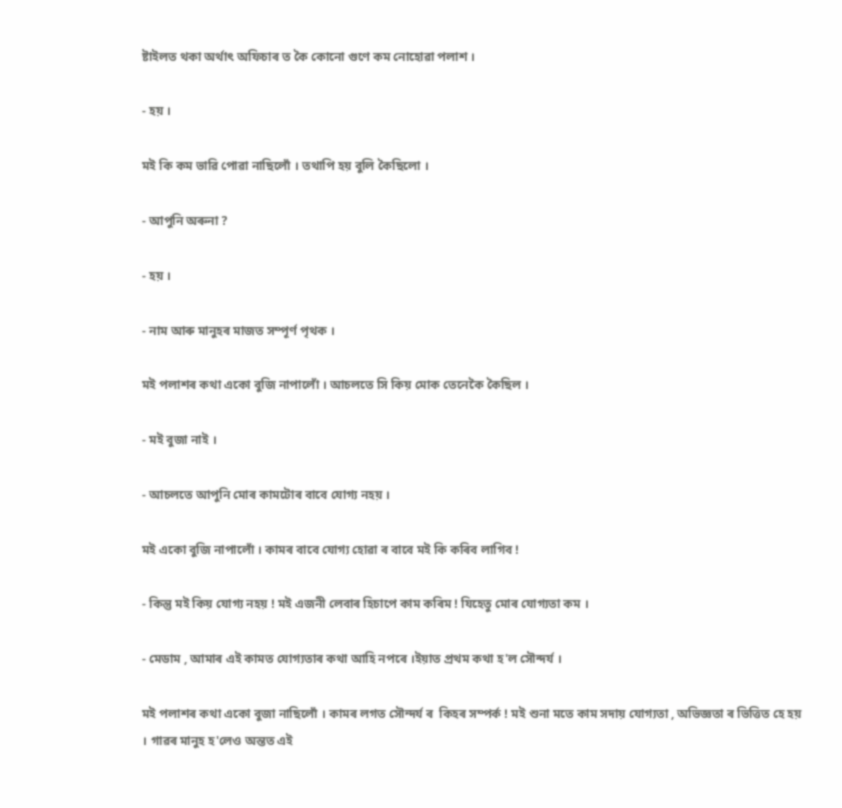ষ্টাইলত থকা অৰ্থাৎ অফিচাৰ ত কৈ কোনো গুণে কম নোহোৱা পলাশ ।

- হয় ।

মই কি কম ভাৱি পোৱা নাছিলোঁ ।‌ তথাপি হয় বুলি কৈছিলো ।

- আপুনি অৰুনা ?

- হয় ।

- নাম আৰু মানুহৰ মাজত সম্পূৰ্ণ পৃথক ।

মই পলাশৰ কথা একো বুজি নাপালোঁ । আচলতে সি কিয় মোক তেনেকৈ কৈছিল ।

- মই বুজা নাই ।

- আচলতে আপুনি মোৰ কামটোৰ বাবে যোগ্য নহয় ।

মই একো বুজি নাপালোঁ । কামৰ বাবে যোগ্য হোৱা ৰ বাবে মই কি কৰিব লাগিব !

- কিন্তু মই কিয় যোগ্য নহয় ! মই এজনী লেবাৰ হিচাপে কাম কৰিম ! যিহেতু মোৰ যোগ্যতা কম ।

- মেডাম , আমাৰ এই কামত যোগ্যতাৰ কথা আহি নপৰে ।ইয়াত প্ৰথম কথা হ'ল সৌন্দৰ্য ।

মই পলাশৰ কথা একো বুজা নাছিলোঁ ।‌ কামৰ লগত সৌন্দৰ্য ৰ  কিহৰ সম্পৰ্ক ! মই শুনা মতে কাম সদায় যোগ্যতা , অভিজ্ঞতা ৰ ভিত্তিত হে হয় । গাৱৰ মানুহ হ'লেও অন্তত এই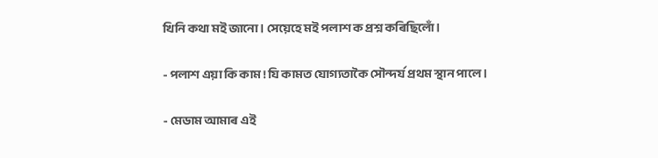খিনি কথা মই জানো । সেয়েহে মই পলাশ ক প্ৰশ্ন কৰিছিলোঁ ।

- পলাশ এয়া কি কাম ! যি কামত যোগ্যতাকৈ সৌন্দৰ্য প্ৰথম স্থান পালে ।

- মেডাম আমাৰ এই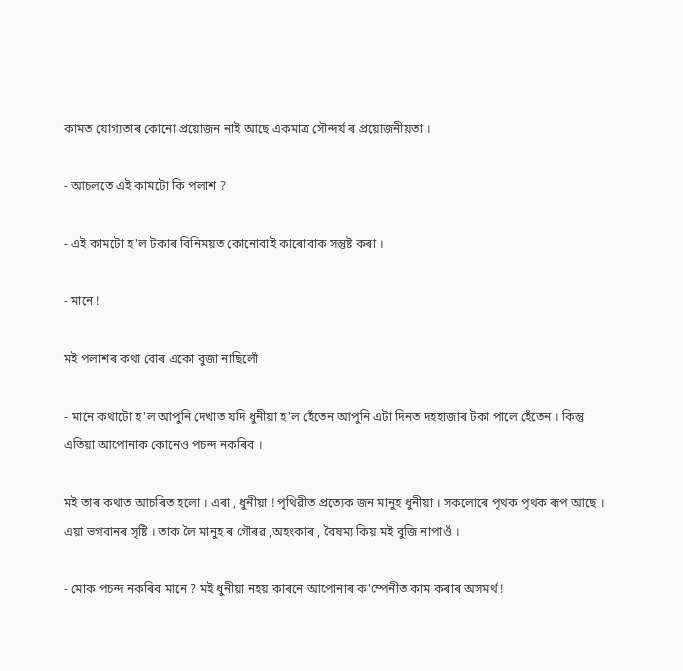কামত যোগ্যতাৰ কোনো প্ৰয়োজন নাই আছে একমাত্ৰ সৌন্দৰ্য ৰ প্ৰয়োজনীয়তা ।

- আচলতে এই কামটো কি পলাশ ?

- এই কামটো হ'ল টকাৰ বিনিময়ত কোনোবাই কাৰোবাক সন্তুষ্ট কৰা ।

- মানে !

মই পলাশৰ কথা বোৰ একো বুজা নাছিলোঁ

- মানে কথাটো হ'ল আপুনি দেখাত যদি ধুনীয়া হ'ল হেঁতেন আপুনি এটা দিনত দহহাজাৰ টকা পালে হেঁতেন । কিন্তু এতিয়া আপোনাক কোনেও পচন্দ নকৰিব ।

মই তাৰ কথাত আচৰিত হলো ।‌ এৰা , ধুনীয়া ! পৃথিৱীত প্ৰত্যেক জন মানুহ ধুনীয়া ।‌ সকলোৰে পৃথক পৃথক ৰূপ আছে ।‌ এয়া ভগবানৰ সৃষ্টি । তাক লৈ মানুহ ৰ গৌৰৱ ,অহংকাৰ , বৈষম্য কিয় মই বুজি নাপাওঁ ।

- মোক পচন্দ নকৰিব মানে ? মই ধুনীয়া নহয় কাৰনে আপোনাৰ ক'ম্পেনীত কাম কৰাৰ অসমৰ্থ !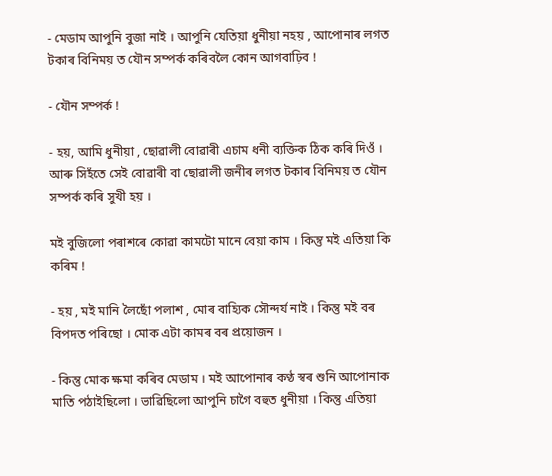- মেডাম আপুনি বুজা নাই ।‌ আপুনি যেতিয়া ধুনীয়া নহয় , আপোনাৰ লগত টকাৰ বিনিময় ত যৌন সম্পৰ্ক কৰিবলৈ কোন আগবাঢ়িব !

- যৌন সম্পৰ্ক !

- হয়, আমি ধুনীয়া , ছোৱালী বোৱাৰী এচাম ধনী ব্যক্তিক ঠিক কৰি দিওঁ । আৰু সিহঁতে সেই বোৱাৰী বা ছোৱালী জনীৰ লগত টকাৰ বিনিময় ত যৌন সম্পৰ্ক কৰি সুখী হয় ।

মই বুজিলো পৰাশৰে কোৱা কামটো মানে বেয়া কাম । কিন্তু মই এতিয়া কি কৰিম !

- হয় , মই মানি লৈছোঁ পলাশ , মোৰ বাহ্যিক সৌন্দৰ্য নাই । কিন্তু মই বৰ বিপদত পৰিছো । মোক এটা কামৰ বৰ প্ৰয়োজন ।

- কিন্তু মোক ক্ষমা কৰিব মেডাম । মই আপোনাৰ কণ্ঠ স্বৰ শুনি আপোনাক মাতি পঠাইছিলো ।‌ ভাৱিছিলো আপুনি চাগৈ বহুত ধুনীয়া । কিন্তু এতিয়া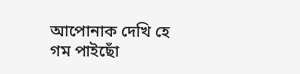আপোনাক দেখি হে গম পাইছোঁ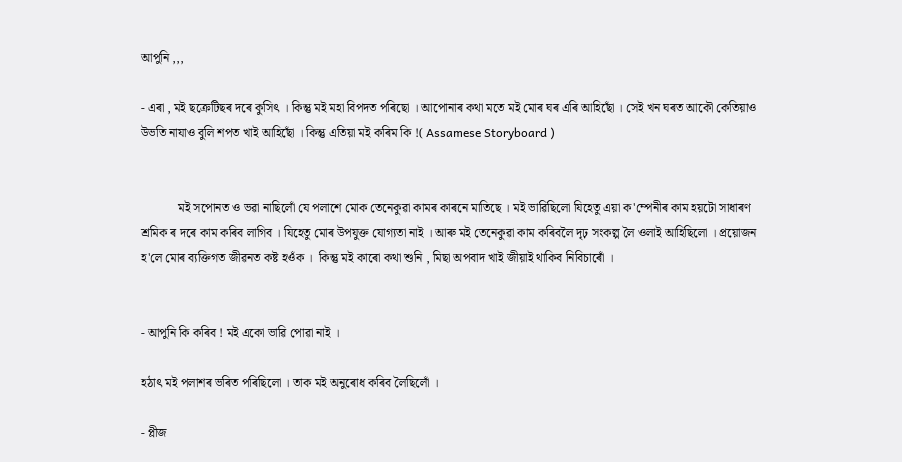আপুনি ,,,

- এৰা , মই ছক্ৰেটিছৰ দৰে কুসিৎ । কিন্তু মই মহা বিপদত পৰিছো । আপোনাৰ কথা মতে মই মোৰ ঘৰ এৰি আহিছোঁ । সেই খন ঘৰত আকৌ কেতিয়াও উভতি নাযাও বুলি শপত খাই আহিছোঁ । কিন্তু এতিয়া মই কৰিম কি !( Assamese Storyboard )


            মই সপোনত ও ভৱা নাছিলোঁ যে পলাশে মোক তেনেকুৱা কামৰ কাৰনে মাতিছে । মই ভাৱিছিলো যিহেতু এয়া ক'ম্পেনীৰ কাম হয়টো সাধাৰণ শ্ৰমিক ৰ দৰে কাম কৰিব লাগিব ।‌ যিহেতু মোৰ উপযুক্ত যোগ্যতা নাই । আৰু মই তেনেকুৱা কাম কৰিবলৈ দৃঢ় সংকল্প লৈ ওলাই আহিছিলো । প্ৰয়োজন হ'লে মোৰ ব্যক্তিগত জীৱনত কষ্ট হওঁক ।  কিন্তু মই কাৰো কথা শুনি , মিছা অপবাদ খাই জীয়াই থাকিব নিবিচাৰোঁ ।


- আপুনি কি কৰিব ! মই একো ভাৱি পোৱা নাই ।

হঠাৎ মই পলাশৰ ভৰিত পৰিছিলো । তাক মই অনুৰোধ কৰিব লৈছিলোঁ ।

- প্লীজ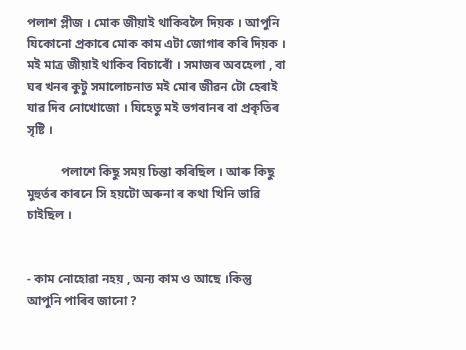পলাশ প্লীজ । মোক জীয়াই থাকিবলৈ দিয়ক । আপুনি যিকোনো প্ৰকাৰে মোক কাম এটা জোগাৰ কৰি দিয়ক । মই মাত্ৰ জীয়াই থাকিব বিচাৰোঁ । সমাজৰ অবহেলা , বা ঘৰ খনৰ কুটু সমালোচনাত মই মোৰ জীৱন টো হেৰাই যাৱ দিব নোখোজো । যিহেতু মই ভগবানৰ বা প্ৰকৃতিৰ সৃষ্টি ।

           পলাশে কিছু সময় চিন্তা কৰিছিল । আৰু কিছু মুহুৰ্তৰ কাৰনে সি হয়টো অৰুনা ৰ কথা খিনি ভাৱি চাইছিল ।


- কাম নোহোৱা নহয় , অন্য কাম ও আছে ।‌কিন্তু আপুনি পাৰিব জানো ?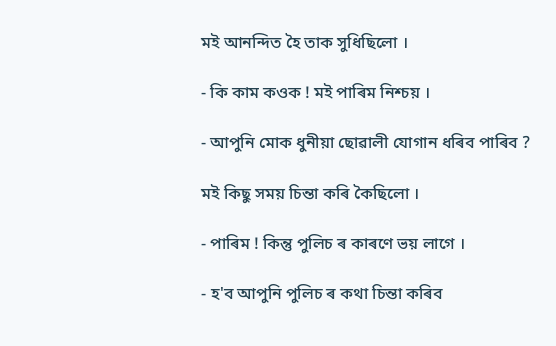মই আনন্দিত হৈ তাক সুধিছিলো ।

- কি কাম কওক ! মই পাৰিম নিশ্চয় ।

- আপুনি মোক ধুনীয়া ছোৱালী যোগান ধৰিব পাৰিব ?

মই কিছু সময় চিন্তা কৰি কৈছিলো ।

- পাৰিম ! কিন্তু পুলিচ ৰ কাৰণে ভয় লাগে ।

- হ'ব আপুনি পুলিচ ৰ কথা চিন্তা কৰিব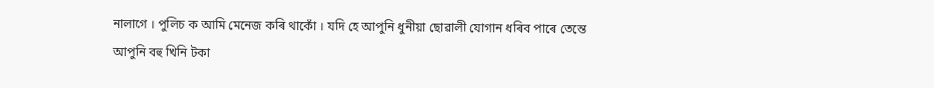নালাগে । পুলিচ ক আমি মেনেজ কৰি থাকোঁ । যদি হে আপুনি ধুনীয়া ছোৱালী যোগান ধৰিব পাৰে তেন্তে আপুনি বহু খিনি টকা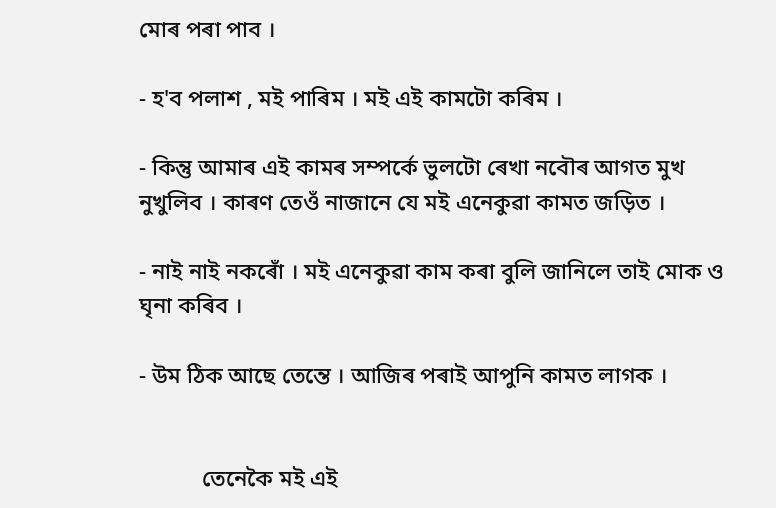মোৰ পৰা পাব ।

- হ'ব পলাশ , মই পাৰিম । মই এই কামটো কৰিম ।

- কিন্তু আমাৰ এই কামৰ সম্পৰ্কে ভুলটো ৰেখা নবৌৰ আগত মুখ নুখুলিব । কাৰণ তেওঁ নাজানে যে মই এনেকুৱা কামত জড়িত ।

- নাই নাই নকৰোঁ । মই এনেকুৱা কাম কৰা বুলি জানিলে তাই মোক ও ঘৃনা কৰিব ।

- উম ঠিক আছে তেন্তে । আজিৰ পৰাই আপুনি কামত লাগক ।


           তেনেকৈ মই এই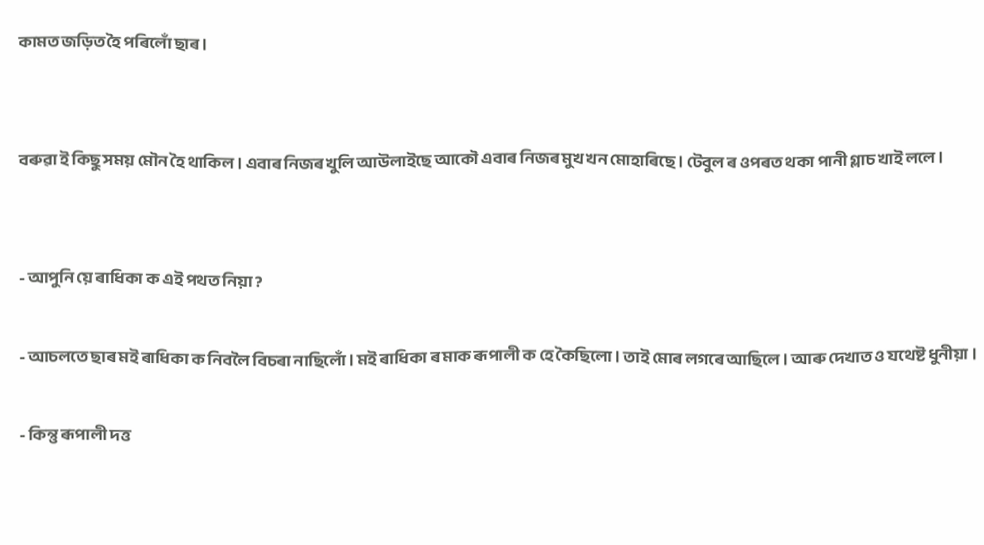কামত জড়িত হৈ পৰিলোঁ ছাৰ ।


বৰুৱা ই কিছু সময় মৌন হৈ থাকিল । এবাৰ নিজৰ খুলি আউলাইছে আকৌ এবাৰ নিজৰ মুখ খন মোহাৰিছে । টেবুল ৰ ওপৰত থকা পানী গ্লাচ খাই ললে ।


- আপুনি য়ে ৰাধিকা ক এই পথত নিয়া ?

- আচলতে ছাৰ মই ৰাধিকা ক নিবলৈ বিচৰা নাছিলোঁ । মই ৰাধিকা ৰ মাক ৰূপালী ক হে কৈছিলো । তাই মোৰ লগৰে আছিলে । আৰু দেখাত ও যথেষ্ট ধুনীয়া ।

- কিন্তু ৰূপালী দত্ত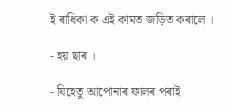ই ৰাধিকা ক এই কামত জড়িত কৰালে ।

- হয় ছাৰ ।

- যিহেতু আপোনাৰ ফালৰ পৰাই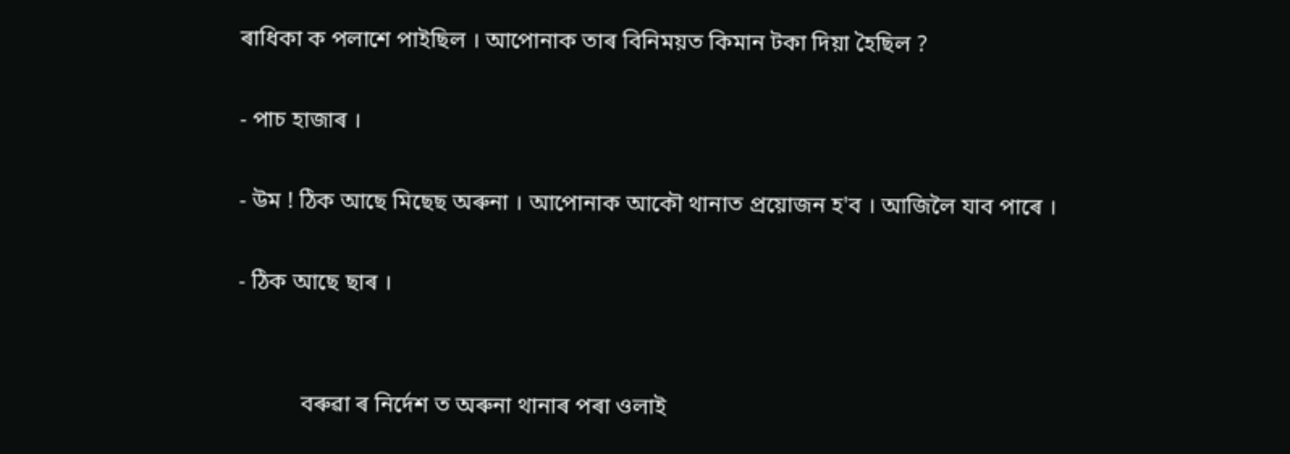ৰাধিকা ক পলাশে পাইছিল । আপোনাক তাৰ বিনিময়ত কিমান টকা দিয়া হৈছিল ?

- পাচ হাজাৰ ।

- উম ! ঠিক আছে মিছেছ অৰুনা । আপোনাক আকৌ থানাত প্ৰয়োজন হ'ব । আজিলৈ যাব পাৰে ।

- ঠিক আছে ছাৰ ।


           বৰুৱা ৰ নিৰ্দেশ ত অৰুনা থানাৰ পৰা ওলাই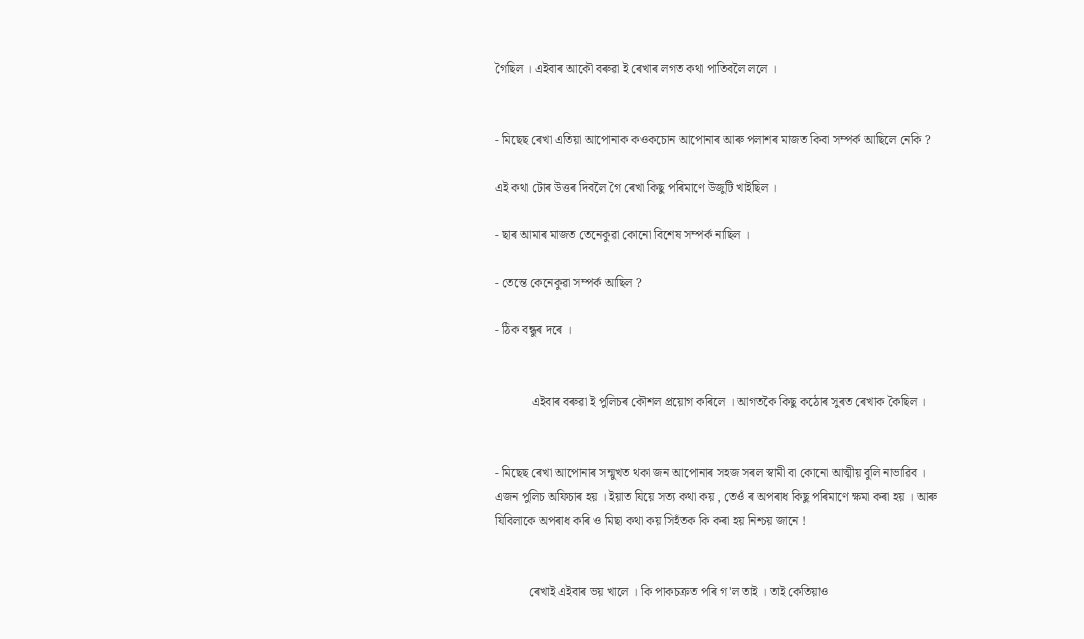গৈছিল । এইবাৰ আকৌ বৰুৱা ই ৰেখাৰ লগত কথা পাতিবলৈ ললে ।


- মিছেছ ৰেখা এতিয়া আপোনাক কওকচোন আপোনাৰ আৰু পলাশৰ মাজত কিবা সম্পৰ্ক আছিলে নেকি ?

এই কথা টোৰ উত্তৰ দিবলৈ গৈ ৰেখা কিছু পৰিমাণে উজুটি খাইছিল ।

- ছাৰ আমাৰ মাজত তেনেকুৱা কোনো বিশেষ সম্পৰ্ক নাছিল ।

- তেন্তে কেনেকুৱা সম্পৰ্ক আছিল ?

- ঠিক বন্ধুৰ দৰে ।


            এইবাৰ বৰুৱা ই পুলিচৰ কৌশল প্ৰয়োগ কৰিলে । আগতকৈ কিছু কঠোৰ সুৰত ৰেখাক কৈছিল ।


- মিছেছ ৰেখা আপোনাৰ সন্মুখত থকা জন আপোনাৰ সহজ সৰল স্বামী বা কোনো আত্মীয় বুলি নাভাৱিব । এজন পুলিচ অফিচাৰ হয় । ইয়াত যিয়ে সত্য কথা কয় , তেওঁ ৰ অপৰাধ কিছু পৰিমাণে ক্ষমা কৰা হয় । আৰু যিবিলাকে অপৰাধ কৰি ও মিছা কথা কয় সিহঁতক কি কৰা হয় নিশ্চয় জানে !


           ৰেখাই এইবাৰ ভয় খালে । কি পাকচক্ৰত পৰি গ'ল তাই । তাই কেতিয়াও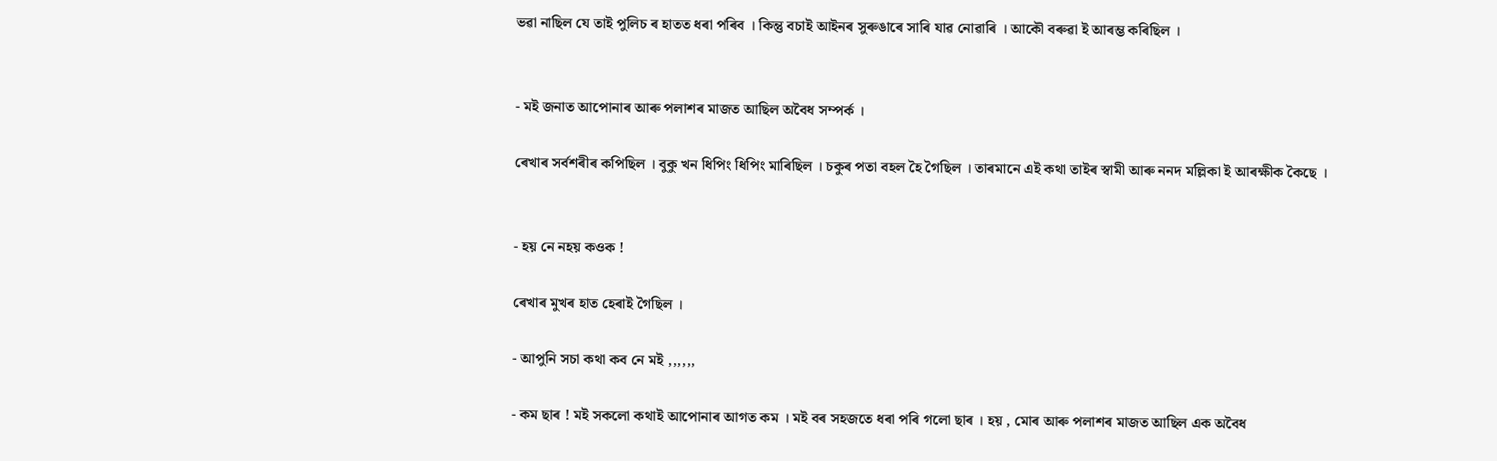ভৱা নাছিল যে তাই পুলিচ ৰ হাতত ধৰা পৰিব । কিন্তু বচাই আইনৰ সুৰুঙাৰে সাৰি যাৱ নোৱাৰি । আকৌ বৰুৱা ই আৰম্ভ কৰিছিল ।


- মই জনাত আপোনাৰ আৰু পলাশৰ মাজত আছিল অবৈধ সম্পৰ্ক ।

ৰেখাৰ সৰ্বশৰীৰ কপিছিল । বুকু খন ধিপিং ধিপিং মাৰিছিল । চকুৰ পতা বহল হৈ গৈছিল । তাৰমানে এই কথা তাইৰ স্বামী আৰু ননদ মল্লিকা ই আৰক্ষীক কৈছে ।


- হয় নে নহয় কওক !

ৰেখাৰ মুখৰ হাত হেৰাই গৈছিল ।

- আপুনি সচা কথা কব নে মই ,,,,,,

- কম ছাৰ ! মই সকলো কথাই আপোনাৰ আগত কম । মই বৰ সহজতে ধৰা পৰি গলো ছাৰ । হয় , মোৰ আৰু পলাশৰ মাজত আছিল এক অবৈধ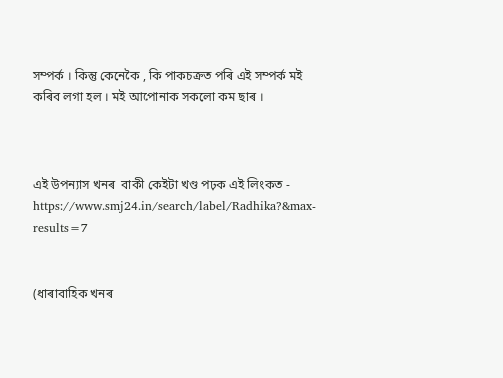সম্পৰ্ক । কিন্তু কেনেকৈ , কি পাকচক্ৰত পৰি এই সম্পৰ্ক মই কৰিব লগা হল । মই আপোনাক সকলো কম ছাৰ ।



এই উপন্যাস খনৰ  বাকী কেইটা খণ্ড পঢ়ক এই লিংকত - https://www.smj24.in/search/label/Radhika?&max-results=7


(ধাৰাবাহিক খনৰ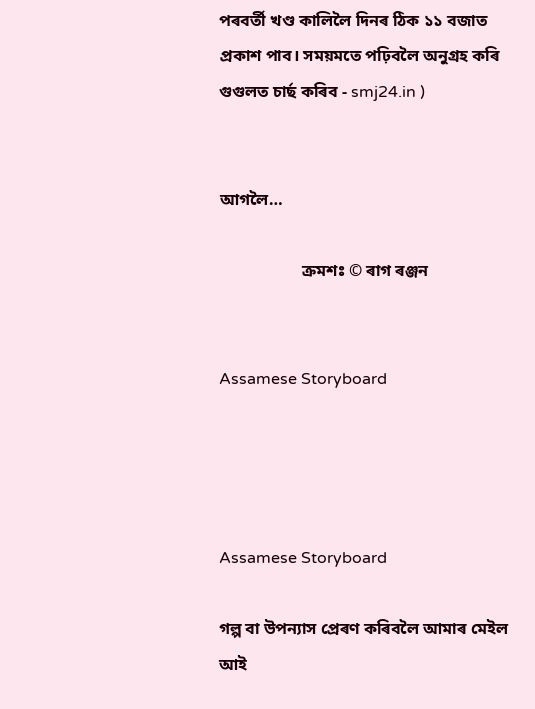পৰবৰ্তী খণ্ড কালিলৈ দিনৰ ঠিক ১১ বজাত প্ৰকাশ পাব। সময়মতে পঢ়িবলৈ অনুগ্ৰহ কৰি গুগুলত চাৰ্ছ কৰিব - smj24.in )


আগলৈ…

                    ক্ৰমশঃ © ৰাগ ৰঞ্জন


Assamese Storyboard




Assamese Storyboard

গল্প বা উপন্যাস প্ৰেৰণ কৰিবলৈ আমাৰ মেইল আই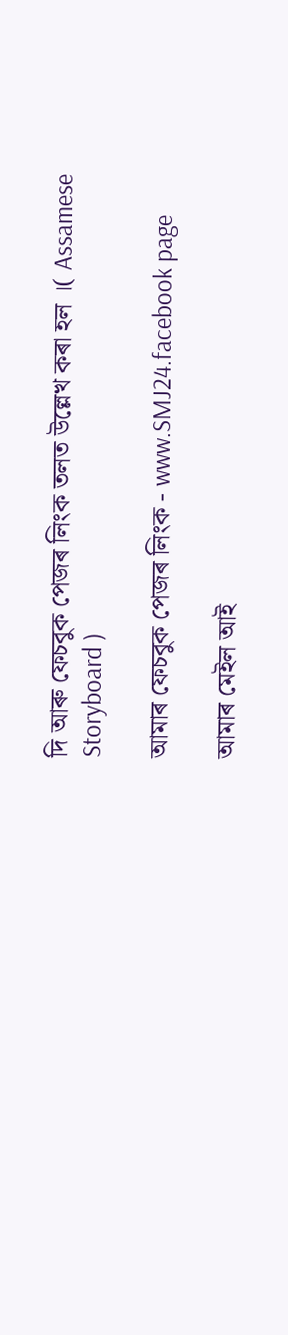দি আৰু ফেচবুক পেজৰ লিংক তলত উল্লেখ কৰা হল ।( Assamese Storyboard )

আমাৰ ফেচবুক পেজৰ লিংক - www.SMJ24.facebook page

আমাৰ মেইল আই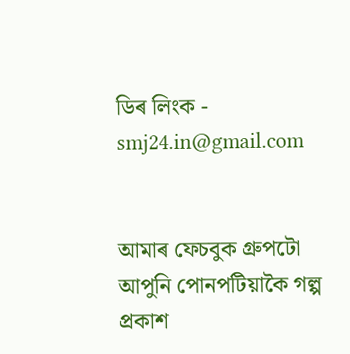ডিৰ লিংক - smj24.in@gmail.com


আমাৰ ফেচবুক গ্ৰুপটো আপুনি পোনপটিয়াকৈ গল্প প্ৰকাশ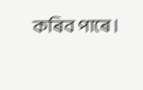কৰিব পাৰে।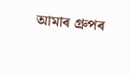আমাৰ গ্ৰুপৰ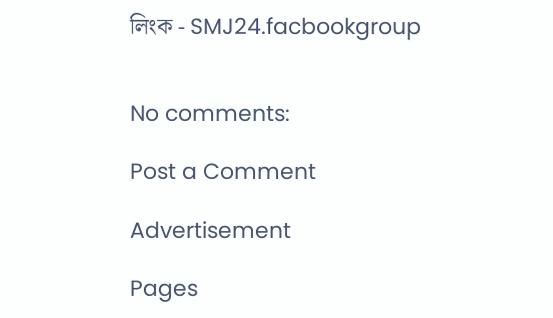লিংক - SMJ24.facbookgroup


No comments:

Post a Comment

Advertisement

Pages